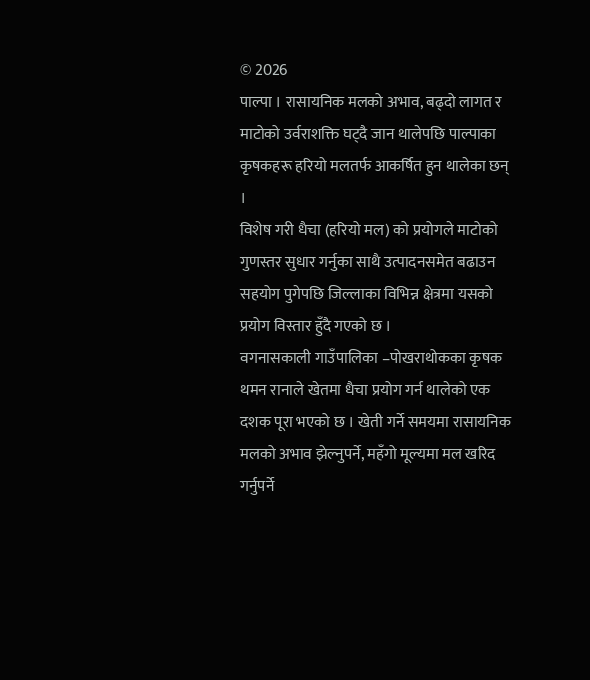© 2026
पाल्पा । रासायनिक मलको अभाव, बढ्दो लागत र माटोको उर्वराशक्ति घट्दै जान थालेपछि पाल्पाका कृषकहरू हरियो मलतर्फ आकर्षित हुन थालेका छन् ।
विशेष गरी धैचा (हरियो मल) को प्रयोगले माटोको गुणस्तर सुधार गर्नुका साथै उत्पादनसमेत बढाउन सहयोग पुगेपछि जिल्लाका विभिन्न क्षेत्रमा यसको प्रयोग विस्तार हुँदै गएको छ ।
वगनासकाली गाउँपालिका –पोखराथोकका कृषक थमन रानाले खेतमा धैचा प्रयोग गर्न थालेको एक दशक पूरा भएको छ । खेती गर्ने समयमा रासायनिक मलको अभाव झेल्नुपर्ने, महँगो मूल्यमा मल खरिद गर्नुपर्ने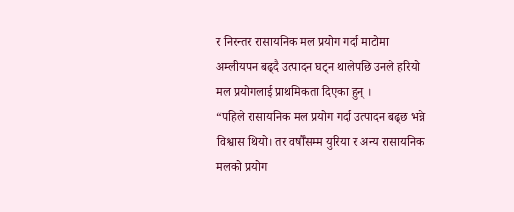र निरन्तर रासायनिक मल प्रयोग गर्दा माटोमा अम्लीयपन बढ्दै उत्पादन घट्न थालेपछि उनले हरियो मल प्रयोगलाई प्राथमिकता दिएका हुन् ।
“पहिले रासायनिक मल प्रयोग गर्दा उत्पादन बढ्छ भन्ने विश्वास थियो। तर वर्षौँसम्म युरिया र अन्य रासायनिक मलको प्रयोग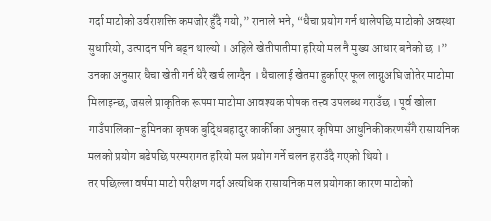गर्दा माटोको उर्वराशक्ति कमजोर हुँदै गयो,” रानाले भने, “धैचा प्रयोग गर्न थालेपछि माटोको अवस्था सुधारियो, उत्पादन पनि बढ्न थाल्यो । अहिले खेतीपातीमा हरियो मल नै मुख्य आधार बनेको छ ।”
उनका अनुसार धैचा खेती गर्न धेरै खर्च लाग्दैन । धैचालाई खेतमा हुर्काएर फूल लाग्नुअघि जोतेर माटोमा मिलाइन्छ, जसले प्राकृतिक रूपमा माटोमा आवश्यक पोषक तत्त्व उपलब्ध गराउँछ । पूर्व खोला गाउँपालिका–हुमिनका कृषक बुद्धिबहादुर कार्कीका अनुसार कृषिमा आधुनिकीकरणसँगै रासायनिक मलको प्रयोग बढेपछि परम्परागत हरियो मल प्रयोग गर्ने चलन हराउँदै गएको थियो ।
तर पछिल्ला वर्षमा माटो परीक्षण गर्दा अत्यधिक रासायनिक मल प्रयोगका कारण माटोको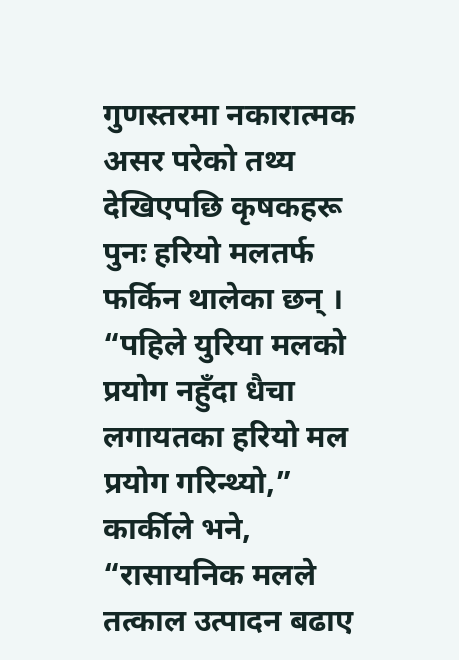गुणस्तरमा नकारात्मक असर परेको तथ्य देखिएपछि कृषकहरू पुनः हरियो मलतर्फ फर्किन थालेका छन् ।
“पहिले युरिया मलको प्रयोग नहुँदा धैचा लगायतका हरियो मल प्रयोग गरिन्थ्यो,” कार्कीले भने, “रासायनिक मलले तत्काल उत्पादन बढाए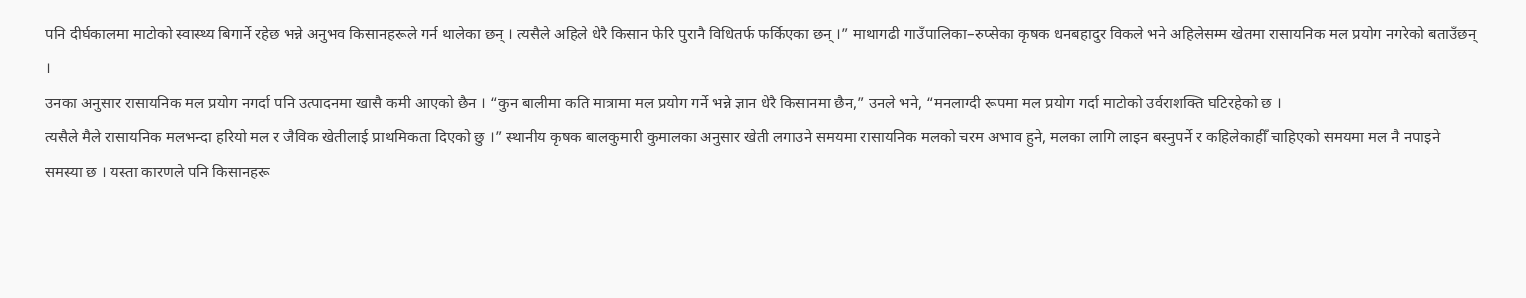पनि दीर्घकालमा माटोको स्वास्थ्य बिगार्ने रहेछ भन्ने अनुभव किसानहरूले गर्न थालेका छन् । त्यसैले अहिले धेरै किसान फेरि पुरानै विधितर्फ फर्किएका छन् ।” माथागढी गाउँपालिका–रुप्सेका कृषक धनबहादुर विकले भने अहिलेसम्म खेतमा रासायनिक मल प्रयोग नगरेको बताउँछन् ।
उनका अनुसार रासायनिक मल प्रयोग नगर्दा पनि उत्पादनमा खासै कमी आएको छैन । “कुन बालीमा कति मात्रामा मल प्रयोग गर्ने भन्ने ज्ञान धेरै किसानमा छैन,” उनले भने, “मनलाग्दी रूपमा मल प्रयोग गर्दा माटोको उर्वराशक्ति घटिरहेको छ ।
त्यसैले मैले रासायनिक मलभन्दा हरियो मल र जैविक खेतीलाई प्राथमिकता दिएको छु ।” स्थानीय कृषक बालकुमारी कुमालका अनुसार खेती लगाउने समयमा रासायनिक मलको चरम अभाव हुने, मलका लागि लाइन बस्नुपर्ने र कहिलेकाहीँ चाहिएको समयमा मल नै नपाइने समस्या छ । यस्ता कारणले पनि किसानहरू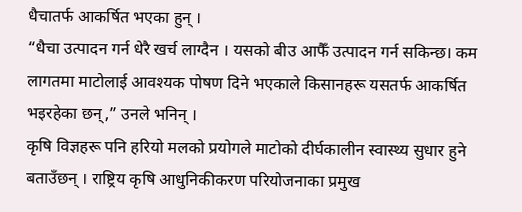धैचातर्फ आकर्षित भएका हुन् ।
“धैचा उत्पादन गर्न धेरै खर्च लाग्दैन । यसको बीउ आफैँ उत्पादन गर्न सकिन्छ। कम लागतमा माटोलाई आवश्यक पोषण दिने भएकाले किसानहरू यसतर्फ आकर्षित भइरहेका छन्,” उनले भनिन् ।
कृषि विज्ञहरू पनि हरियो मलको प्रयोगले माटोको दीर्घकालीन स्वास्थ्य सुधार हुने बताउँछन् । राष्ट्रिय कृषि आधुनिकीकरण परियोजनाका प्रमुख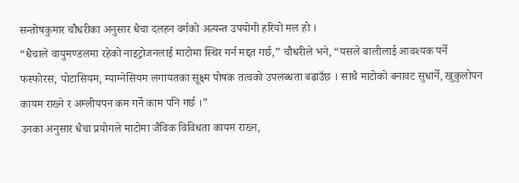सन्तोषकुमार चौधरीका अनुसार धैचा दलहन वर्गको अत्यन्त उपयोगी हरियो मल हो ।
“धैचाले वायुमण्डलमा रहेको नाइट्रोजनलाई माटोमा स्थिर गर्न मद्दत गर्छ,” चौधरीले भने, “यसले बालीलाई आवश्यक पर्ने फस्फोरस, पोटासियम, म्याग्नेसियम लगायतका सूक्ष्म पोषक तत्वको उपलब्धता बढाउँछ । साथै माटोको बनावट सुधार्ने, खुकुलोपन कायम राख्ने र अम्लीयपन कम गर्ने काम पनि गर्छ ।”
उनका अनुसार धैचा प्रयोगले माटोमा जैविक विविधता कायम राख्न,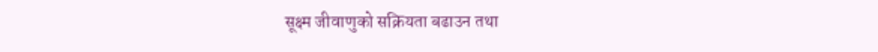सूक्ष्म जीवाणुको सक्रियता बढाउन तथा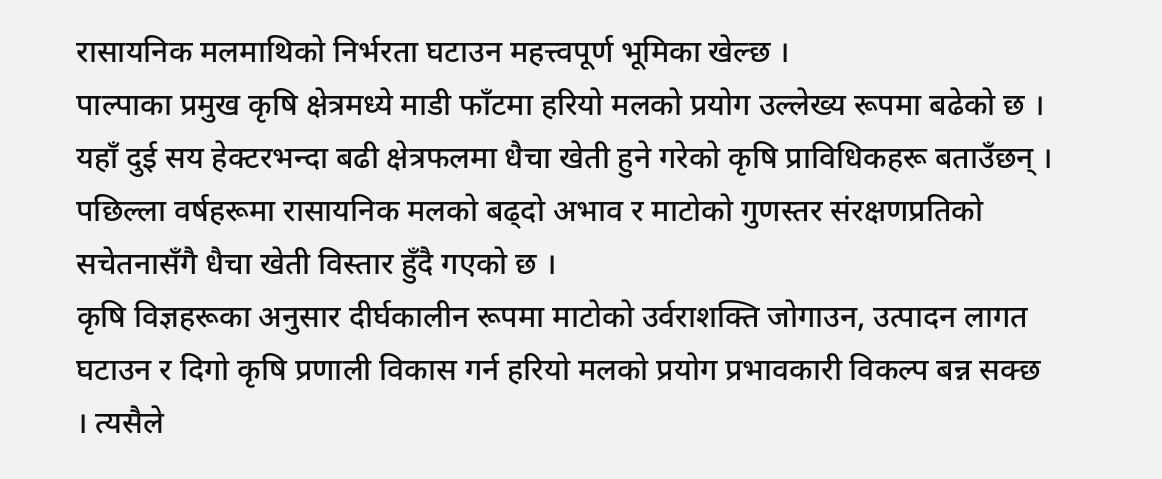रासायनिक मलमाथिको निर्भरता घटाउन महत्त्वपूर्ण भूमिका खेल्छ ।
पाल्पाका प्रमुख कृषि क्षेत्रमध्ये माडी फाँटमा हरियो मलको प्रयोग उल्लेख्य रूपमा बढेको छ । यहाँ दुई सय हेक्टरभन्दा बढी क्षेत्रफलमा धैचा खेती हुने गरेको कृषि प्राविधिकहरू बताउँछन् । पछिल्ला वर्षहरूमा रासायनिक मलको बढ्दो अभाव र माटोको गुणस्तर संरक्षणप्रतिको सचेतनासँगै धैचा खेती विस्तार हुँदै गएको छ ।
कृषि विज्ञहरूका अनुसार दीर्घकालीन रूपमा माटोको उर्वराशक्ति जोगाउन, उत्पादन लागत घटाउन र दिगो कृषि प्रणाली विकास गर्न हरियो मलको प्रयोग प्रभावकारी विकल्प बन्न सक्छ । त्यसैले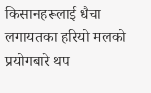किसानहरूलाई धैचा लगायतका हरियो मलको प्रयोगबारे थप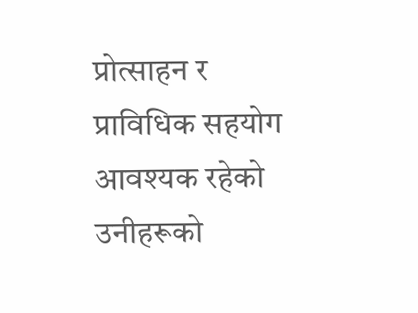प्रोत्साहन र प्राविधिक सहयोग आवश्यक रहेको उनीहरूको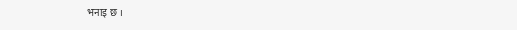भनाइ छ ।